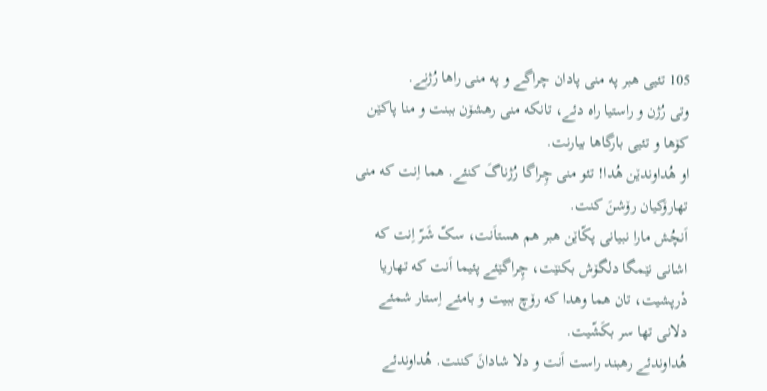105 تئیی هبر په منی پادان چراگے و په منی راها رُژنے.
وتی رُژن و راستیا راه دئے، تانکه منی رهشۆن ببنت و منا پاکێن کۆها و تئیی بارگاها بیارنت.
او هُداوندێن هُدا! تئو منی چِراگا رُژناگَ کنئے. هما اِنت که منی تهارۆکیان رۆشنَ کنت.
اَنچُش مارا نبیانی پکّاێن هبر هم هستاَنت، سکّ شَرّ اِنت که اشانی نێمگا دلگۆش بکنێت، چِراگێئے پئیما اَنت که تهاریا دْرپشیت، تان هما وهدا که رۆچ ببیت و بامئے اِستار شمئے دلانی تها سر بکَشّیت.
هُداوندئے رهبند راست اَنت و دلا شادانَ کننت. هُداوندئے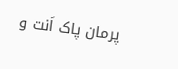پرمان پاک اَنت و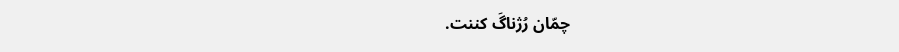چمّان رُژناگَ کننت.